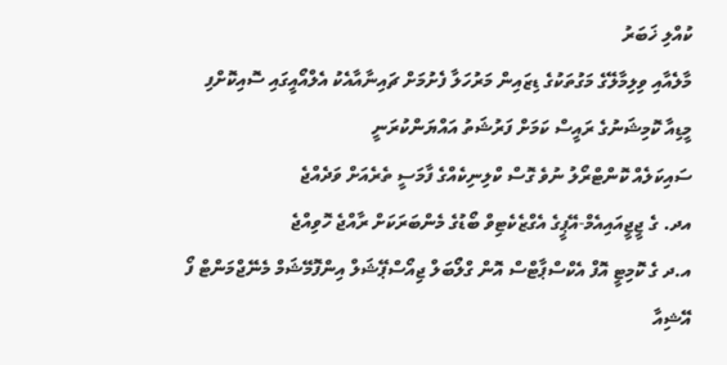ކުއްލި ޚަބަރު
މާލެއާއި ވިލިމާލޭގެ މަގުތަކުގެ ޑިޒައިން މަރުހަލާ ފެށުމަށް ޗައިނާއާއެކު އެލްއޯއީގައި ސޮއިކޮށްފި
މީޑިއާ ކޮމިޝަނުގެ ރައީސް ކަމަށް ފަރުޝަތު އައްޔަންކުރަނީ
ސައިކަލެއް ކޮންޓްރޯލު ނުވެ ގޮސް ކްލިނިކެއްގެ ފާމަސީ ތެރެއަށް ވަދެއްޖެ
އދ. ގެ ޖީޖީއައިއެމް-އޭޕީގެ އެގްޒެކެޓިވް ބޯޑުގެ މެންބަރަކަށް ރާއްޖެ ހޮވިއްޖެ
އ.ދ ގެ ކޮމިޓީ އޮފް އެކްސްޕާޓްސް އޮން ގްލޯބަލް ޖިއޯސްޕޭޝަލް އިންފޮމޭޝަމް މެނޭޖްމަންޓް ފޯ އޭޝިއާ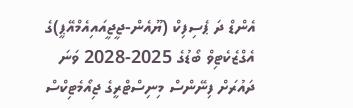އެންޑް ދަ ޕެސިފިކް (ޔޫއެން-ޖީޖީއައިއެމްއޭޕީ)ގެ އެގްޒެކެޓިވް ބޯޑުގެ 2025-2028 ވަނަ ދައުރަށް ފިނޭންސް މިނިސްޓްރީގެ ޖިއޯމެޓިކްސް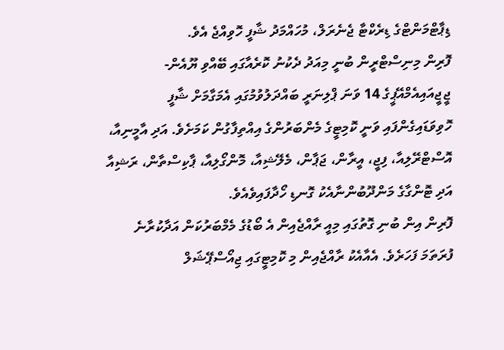ޑިޕާޓްމަންޓްގެ ޑިރެކްޓާ ޖެނެރަލް، މުހައްމަދު ޝާފީ ހޮވިއްޖެ އެވެ.
ފޮރިން މިނިސްޓްރީން ބުނީ މިއަދު ދެކުނު ކޮރެއާގައި ބޭއްވި ޔޫއެން-ޖީޖީއައިއެމްއޭޕީގެ 14 ވަނަ ޕްލިނަރީ ބައްދަލުވުމުގައި އެމަގާމަށް ޝާފީ ހޮވިވަޑައިގެންފައި ވަނީ ކޮމިޓީގެ މެންބަރުންގެ އިއްތިފާގުން ކަމަށެވެ. އަދި އާމީނިއާ، އޮސްޓްރޭލިއާ، ފިޖީ، އީރާން، ޖަޕާން، މެލޭޝިއާ، މޮންގޯލިއާ، ޕާކިސްތާން، ރަޝިއާ އަދި ޓޮންގާގެ މަންދޫބުންނާއެކު ގޮނޑި ހޯދާފައިވެއެވެ.
ފޮރިން އިން ބުނި ގޮތުގައި މިއީ ރާއްޖެއިން އެ ބޯޑުގެ މެމްބަރުކަން އަދާކުރާނެ ފުރަތަމަ ފަހަރެވެ. އެއާއެކު ރާއްޖެއިން މި ކޮމިޓީގައި ޖިއޯސްޕޭޝަލް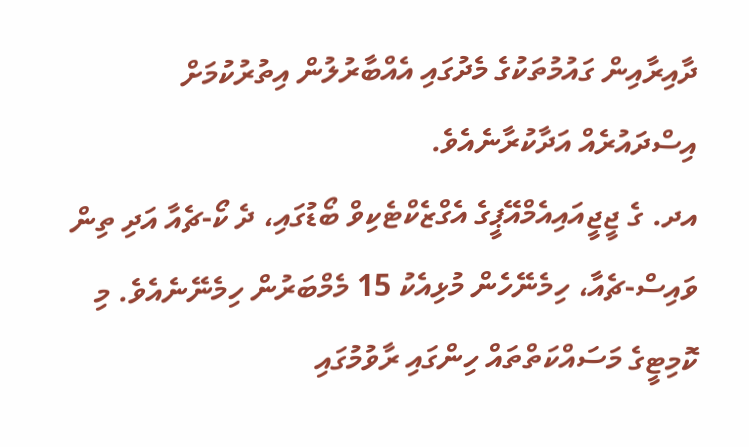ދާއިރާއިން ގައުމުތަކުގެ މެދުގައި އެއްބާރުލުން އިތުރުކުމަށް އިސްދައުރެއް އަދާކުރާނެއެވެ.
އދ. ގެ ޖީޖީއައިއެމްއޭޕީގެ އެގްޒެކްޓެކިވް ބޯޑުގައި، ދެ ކޯ-ޗެއާ އަދި ތިން ވައިސް-ޗެއާ، ހިމެނޭހެން މުޅިއެކު 15 މެމްބަރުން ހިމެނޭނެއެވެ. މި ކޮމިޓީގެ މަސައްކަތްތައް ހިންގައި ރާވުމުގައި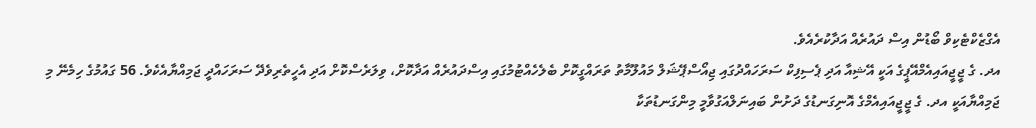އެގްޒެކްޓެކިވް ބޯޑުން އިސް ދައުރެއް އަދާކުރެއެވެ.
އދ. ގެ ޖީޖީއައިއެމްއޭޕީގެ އަކީ އޭޝިއާ އަދި ޕެސިފިކް ސަރަހައްދުގައި ޖިއޯސްޕޭޝަލް މައުލޫމާތު ތަރައްގީކޮށް ބެލެހެއްޓުމުގައި އިސްދައުރެއް އަދާކޮށް، ވިލަރެސްކޮށް އަދި އެހީތެރިވެދޭ ސަރަހައްދީ ޖަމިއްޔާއެކެވެ. 56 ގައުމުގެ ހިމެނޭ މި ޖަމިއްޔާއަކީ އދ. ގެ ޖީޖީއައިއެމްގެ އޮނިގަނޑުގެ ދަށުން ބައިނަލްއަގުވާމީ މިންގަނޑުތަކާ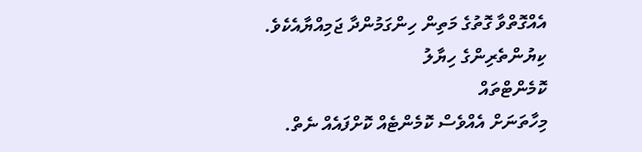އެއްގޮތްވާ ގޮތުގެ މަތިން ހިންގަމުންދާ ޖަމިއްޔާއެކެވެ.
ކިޔުންތެރިންގެ ހިޔާލު
ކޮމެންޓްތައް
މިހާތަނަށް އެއްވެސް ކޮމެންޓެއް ކޮށްފައެއް ނެތް.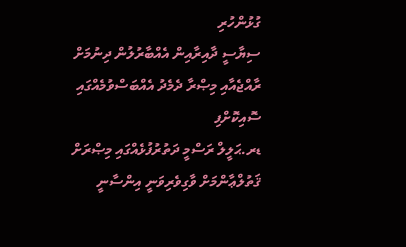ގުޅުންހުރި
ސިޔާސީ ދާއިރާއިން އެއްބާރުލުން ދިނުމަށް ރާއްޖެއާއި މިޞްރާ ދެމެދު އެއްބަސްވުމެއްގައި ސޮއިކޮށްފި
ޑރ.ޙަލީލް ރަސްމީ ދަތުރުފުޅެއްގައި މިޞްރަށް
ޤަތުލްޢާންމަށް ވާގިވެރިވަނީ އިންސާނީ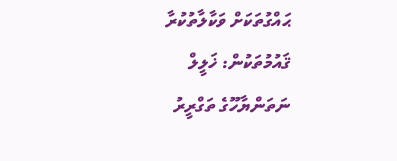ޙައްގުތަކަށް ވަކާލާތުކުރާ ޤައުމުތަކުން: ޚަލީލް
ނަތަންޔާހޫގެ ތަގްރީރު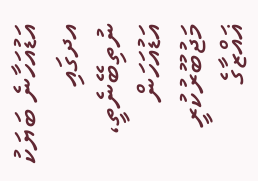އަޑުއަހާނެ ބަޔަކު އދގައި ނުތިބޭނެތީ، އަޑުއަހަން މަޖުބޫރުކުރީ ޣައްޒާގެ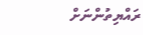ރައްޔިތުންނަށް